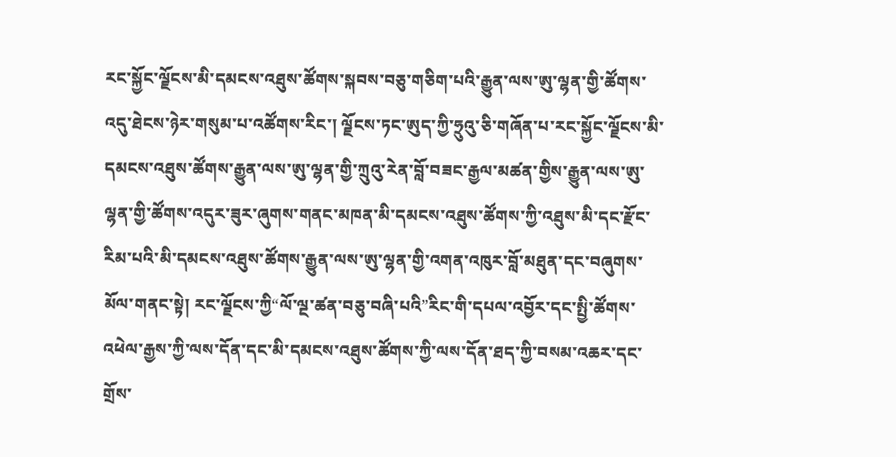རང་སྐྱོང་ལྗོངས་མི་དམངས་འཐུས་ཚོགས་སྐབས་བཅུ་གཅིག་པའི་རྒྱུན་ལས་ཨུ་ལྷན་གྱི་ཚོགས་འདུ་ཐེངས་ཉེར་གསུམ་པ་འཚོགས་རིང་། ལྗོངས་ཏང་ཨུད་ཀྱི་ཧྲུའུ་ཅི་གཞོན་པ་རང་སྐྱོང་ལྗོངས་མི་དམངས་འཐུས་ཚོགས་རྒྱུན་ལས་ཨུ་ལྷན་གྱི་ཀྲུའུ་རེན་བློ་བཟང་རྒྱལ་མཚན་གྱིས་རྒྱུན་ལས་ཨུ་ལྷན་གྱི་ཚོགས་འདུར་ཟུར་ཞུགས་གནང་མཁན་མི་དམངས་འཐུས་ཚོགས་ཀྱི་འཐུས་མི་དང་རྫོང་རིམ་པའི་མི་དམངས་འཐུས་ཚོགས་རྒྱུན་ལས་ཨུ་ལྷན་གྱི་འགན་འཁུར་བློ་མཐུན་དང་བཞུགས་མོལ་གནང་སྟེ། རང་ལྗོངས་ཀྱི“ལོ་ལྔ་ཚན་བཅུ་བཞི་པའི”རིང་གི་དཔལ་འབྱོར་དང་སྤྱི་ཚོགས་འཕེལ་རྒྱས་ཀྱི་ལས་དོན་དང་མི་དམངས་འཐུས་ཚོགས་ཀྱི་ལས་དོན་ཐད་ཀྱི་བསམ་འཆར་དང་གྲོས་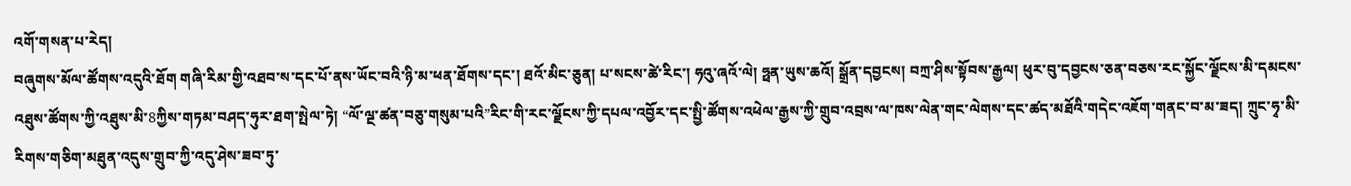འགོ་གསན་པ་རེད།
བཞུགས་མོལ་ཚོགས་འདུའི་ཐོག གཞི་རིམ་གྱི་འཐབ་ས་དང་པོ་ནས་ཡོང་བའི་ཉི་མ་ཕན་ཐོགས་དང་། ཐའོ་མིང་ཅུན། པ་སངས་ཚེ་རིང་། ཧའུ་ཞའོ་ལེ། ཧྥན་ཡུས་ཆའོ། སྒྲོན་དབྱངས། བཀྲ་ཤིས་སྟོབས་རྒྱལ། ཕུར་བུ་དབྱངས་ཅན་བཅས་རང་སྐྱོང་ལྗོངས་མི་དམངས་འཐུས་ཚོགས་ཀྱི་འཐུས་མི་8ཀྱིས་གཏམ་བཤད་ཧུར་ཐག་སྤེལ་ཏེ། “ལོ་ལྔ་ཚན་བཅུ་གསུམ་པའི”རིང་གི་རང་ལྗོངས་ཀྱི་དཔལ་འབྱོར་དང་སྤྱི་ཚོགས་འཕེལ་རྒྱས་ཀྱི་གྲུབ་འབྲས་ལ་ཁས་ལེན་གང་ལེགས་དང་ཚད་མཐོའི་གདེང་འཇོག་གནང་བ་མ་ཟད། ཀྲུང་ཧྭ་མི་རིགས་གཅིག་མཐུན་འདུས་གྲུབ་ཀྱི་འདུ་ཤེས་ཟབ་ཏུ་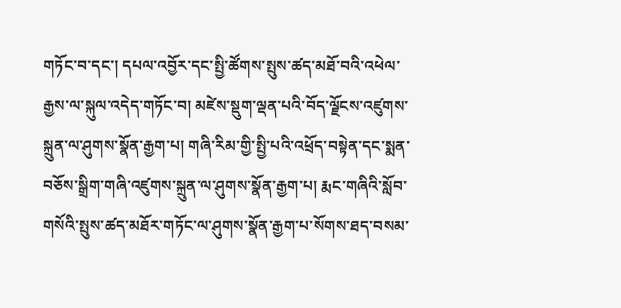གཏོང་བ་དང་། དཔལ་འབྱོར་དང་སྤྱི་ཚོགས་སྤུས་ཚད་མཐོ་བའི་འཕེལ་རྒྱས་ལ་སྐུལ་འདེད་གཏོང་བ། མཛེས་སྡུག་ལྡན་པའི་བོད་ལྗོངས་འཛུགས་སྐྲུན་ལ་ཤུགས་སྣོན་རྒྱག་པ། གཞི་རིམ་གྱི་སྤྱི་པའི་འཕྲོད་བསྟེན་དང་སྨན་བཅོས་སྒྲིག་གཞི་འཛུགས་སྐྲུན་ལ་ཤུགས་སྣོན་རྒྱག་པ། རྨང་གཞིའི་སློབ་གསོའི་སྤུས་ཚད་མཐོར་གཏོང་ལ་ཤུགས་སྣོན་རྒྱག་པ་སོགས་ཐད་བསམ་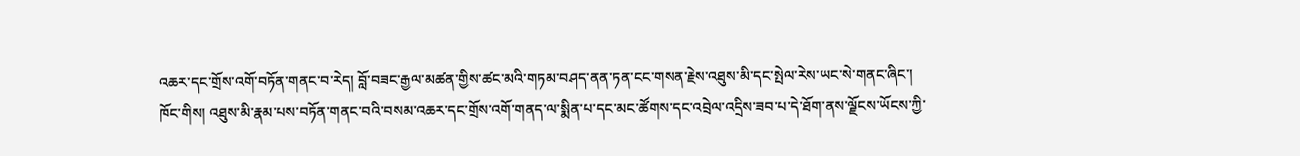འཆར་དང་གྲོས་འགོ་བཏོན་གནང་བ་རེད། བློ་བཟང་རྒྱལ་མཚན་གྱིས་ཚང་མའི་གཏམ་བཤད་ནན་ཏན་ངང་གསན་རྗེས་འཐུས་མི་དང་སྤེལ་རེས་ཡང་སེ་གནང་ཞིང་།
ཁོང་གིས། འཐུས་མི་རྣམ་པས་བཏོན་གནང་བའི་བསམ་འཆར་དང་གྲོས་འགོ་གནད་ལ་སྨིན་པ་དང་མང་ཚོགས་དང་འབྲེལ་འདྲིས་ཟབ་པ་དེ་ཐོག་ནས་ལྗོངས་ཡོངས་ཀྱི་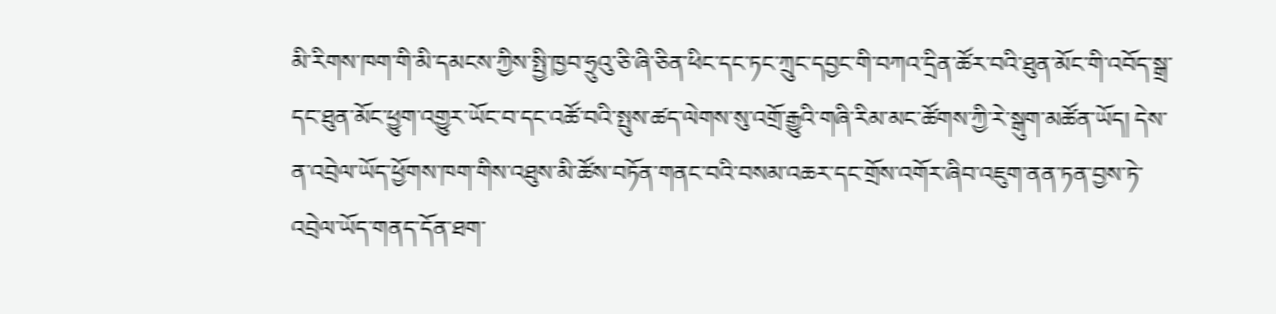མི་རིགས་ཁག་གི་མི་དམངས་ཀྱིས་སྤྱི་ཁྱབ་ཧྲུའུ་ཅི་ཞི་ཅིན་ཕིང་དང་ཏང་ཀྲུང་དབྱང་གི་བཀའ་དྲིན་ཚོར་བའི་ཐུན་མོང་གི་འབོད་སྒྲ་དང་ཐུན་མོང་ཕྱུག་འགྱུར་ཡོང་བ་དང་འཚོ་བའི་སྤུས་ཚད་ལེགས་སུ་འགྲོ་རྒྱུའི་གཞི་རིམ་མང་ཚོགས་ཀྱི་རེ་སྒུག་མཚོན་ཡོད། དེས་ན་འབྲེལ་ཡོད་ཕྱོགས་ཁག་གིས་འཐུས་མི་ཚོས་བཏོན་གནང་བའི་བསམ་འཆར་དང་གྲོས་འགོར་ཞིབ་འཇུག་ནན་ཏན་བྱས་ཏེ་འབྲེལ་ཡོད་གནད་དོན་ཐག་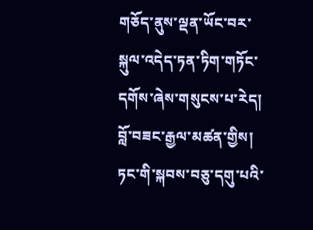གཅོད་ནུས་ལྡན་ཡོང་བར་སྐུལ་འདེད་ཏན་ཏིག་གཏོང་དགོས་ཞེས་གསུངས་པ་རེད།
བློ་བཟང་རྒྱལ་མཚན་གྱིས། ཏང་གི་སྐབས་བཅུ་དགུ་པའི་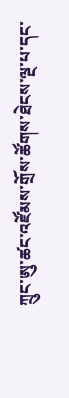ཀྲུང་ཨུ་ཚང་འཛོམས་གྲོས་ཚོགས་ཐེངས་ལྔ་པ་དང་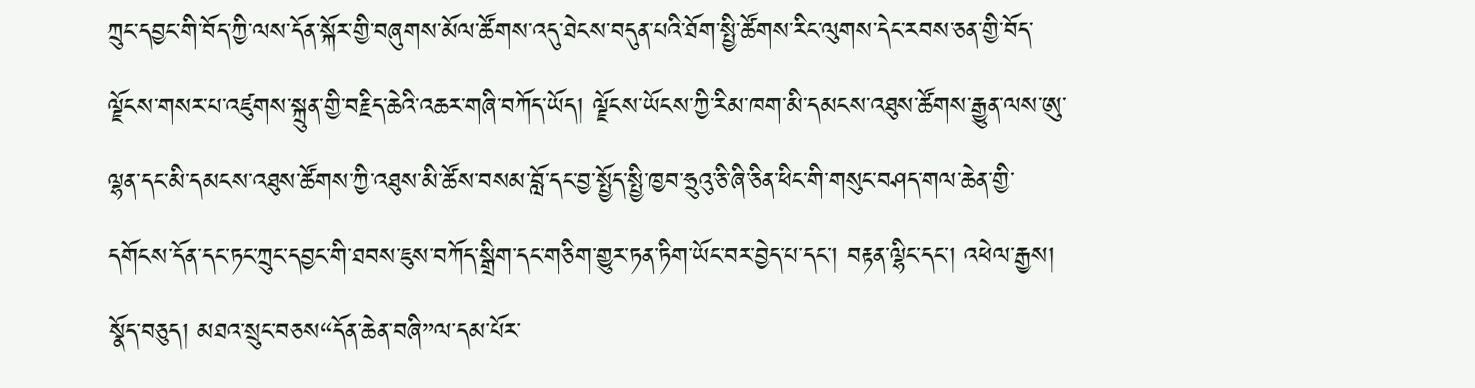ཀྲུང་དབྱང་གི་བོད་ཀྱི་ལས་དོན་སྐོར་གྱི་བཞུགས་མོལ་ཚོགས་འདུ་ཐེངས་བདུན་པའི་ཐོག་སྤྱི་ཚོགས་རིང་ལུགས་དེང་རབས་ཅན་གྱི་བོད་ལྗོངས་གསར་པ་འཛུགས་སྐྲུན་གྱི་བརྗིད་ཆེའི་འཆར་གཞི་བཀོད་ཡོད། ལྗོངས་ཡོངས་ཀྱི་རིམ་ཁག་མི་དམངས་འཐུས་ཚོགས་རྒྱུན་ལས་ཨུ་ལྷན་དང་མི་དམངས་འཐུས་ཚོགས་ཀྱི་འཐུས་མི་ཚོས་བསམ་བློ་དང་བྱ་སྤྱོད་སྤྱི་ཁྱབ་ཧྲུའུ་ཅི་ཞི་ཅིན་ཕིང་གི་གསུང་བཤད་གལ་ཆེན་གྱི་དགོངས་དོན་དང་ཏང་ཀྲུང་དབྱང་གི་ཐབས་ཇུས་བཀོད་སྒྲིག་དང་གཅིག་གྱུར་ཏན་ཏིག་ཡོང་བར་བྱེད་པ་དང་། བརྟན་ལྷིང་དང་། འཕེལ་རྒྱས། སྣོད་བཅུད། མཐའ་སྲུང་བཅས“དོན་ཆེན་བཞི”ལ་དམ་པོར་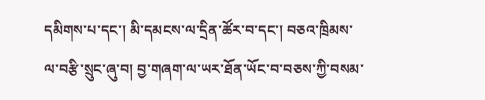དམིགས་པ་དང་། མི་དམངས་ལ་དྲིན་ཚོར་བ་དང་། བཅའ་ཁྲིམས་ལ་བརྩི་སྲུང་ཞུ་བ། བྱ་གཞག་ལ་ཡར་ཐོན་ཡོང་བ་བཅས་ཀྱི་བསམ་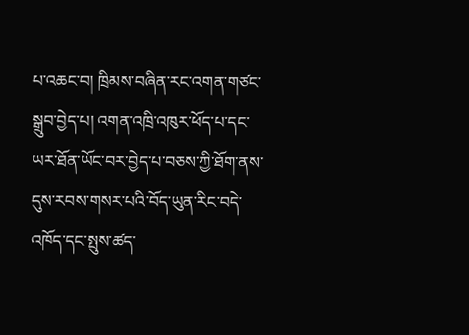པ་འཆང་བ། ཁྲིམས་བཞིན་རང་འགན་གཙང་སྒྲུབ་བྱེད་པ། འགན་འཁྲི་འཁུར་ཕོད་པ་དང་ཡར་ཐོན་ཡོང་བར་བྱེད་པ་བཅས་ཀྱི་ཐོག་ནས་དུས་རབས་གསར་པའི་བོད་ཡུན་རིང་བདེ་འཁོད་དང་སྤུས་ཚད་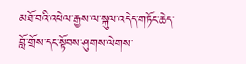མཐོ་བའི་འཕེལ་རྒྱས་ལ་སྐུལ་འདེད་གཏོང་ཆེད་བློ་གྲོས་དང་སྟོབས་ཤུགས་ལེགས་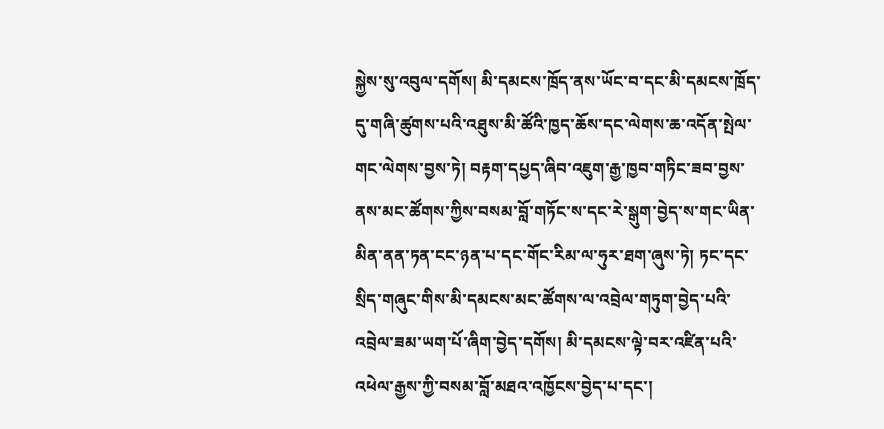སྐྱེས་སུ་འབུལ་དགོས། མི་དམངས་ཁྲོད་ནས་ཡོང་བ་དང་མི་དམངས་ཁྲོད་དུ་གཞི་ཚུགས་པའི་འཐུས་མི་ཚོའི་ཁྱད་ཆོས་དང་ལེགས་ཆ་འདོན་སྤེལ་གང་ལེགས་བྱས་ཏེ། བརྟག་དཔྱད་ཞིབ་འཇུག་རྒྱ་ཁྱབ་གཏིང་ཟབ་བྱས་ནས་མང་ཚོགས་ཀྱིས་བསམ་བློ་གཏོང་ས་དང་རེ་སྒུག་བྱེད་ས་གང་ཡིན་མིན་ནན་ཏན་ངང་ཉན་པ་དང་གོང་རིམ་ལ་ཧུར་ཐག་ཞུས་ཏེ། ཏང་དང་སྲིད་གཞུང་གིས་མི་དམངས་མང་ཚོགས་ལ་འབྲེལ་གཏུག་བྱེད་པའི་འབྲེལ་ཟམ་ཡག་པོ་ཞིག་བྱེད་དགོས། མི་དམངས་ལྟེ་བར་འཛིན་པའི་འཕེལ་རྒྱས་ཀྱི་བསམ་བློ་མཐའ་འཁྱོངས་བྱེད་པ་དང་།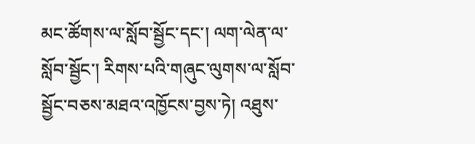མང་ཚོགས་ལ་སློབ་སྦྱོང་དང་། ལག་ལེན་ལ་སློབ་སྦྱོང་། རིགས་པའི་གཞུང་ལུགས་ལ་སློབ་སྦྱོང་བཅས་མཐའ་འཁྱོངས་བྱས་ཏེ། འཐུས་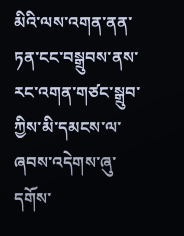མིའི་ལས་འགན་ནན་ཏན་ངང་བསྒྲུབས་ནས་རང་འགན་གཙང་སྒྲུབ་ཀྱིས་མི་དམངས་ལ་ཞབས་འདེགས་ཞུ་དགོས་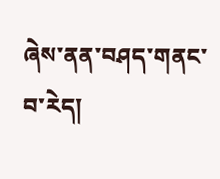ཞེས་ནན་བཤད་གནང་བ་རེད།